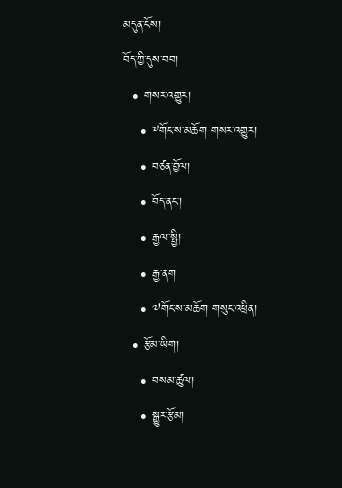མདུན་ངོས།
བོད་ཀྱི་དུས་བབ།
  • གསར་འགྱུར།
    • ༸གོང་ས་མཆོག གསར་འགྱུར།
    • བཙན་བྱོལ།
    • བོད་ནང་།
    • རྒྱལ་སྤྱི།
    • རྒྱ་ནག
    • ༧གོང་ས་མཆོག གསུང་འཕྲིན།
  • རྩོམ་ཡིག།
    • བསམ་ཚུལ།
    • སྒྱུར་རྩོམ།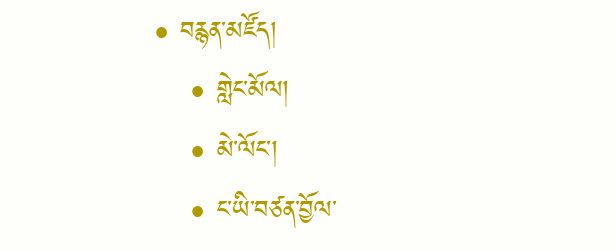• བརྙན་མཛོད།
    • གླེང་མོལ།
    • མེ་ལོང་།
    • ང་ཡི་བཙན་བྱོལ་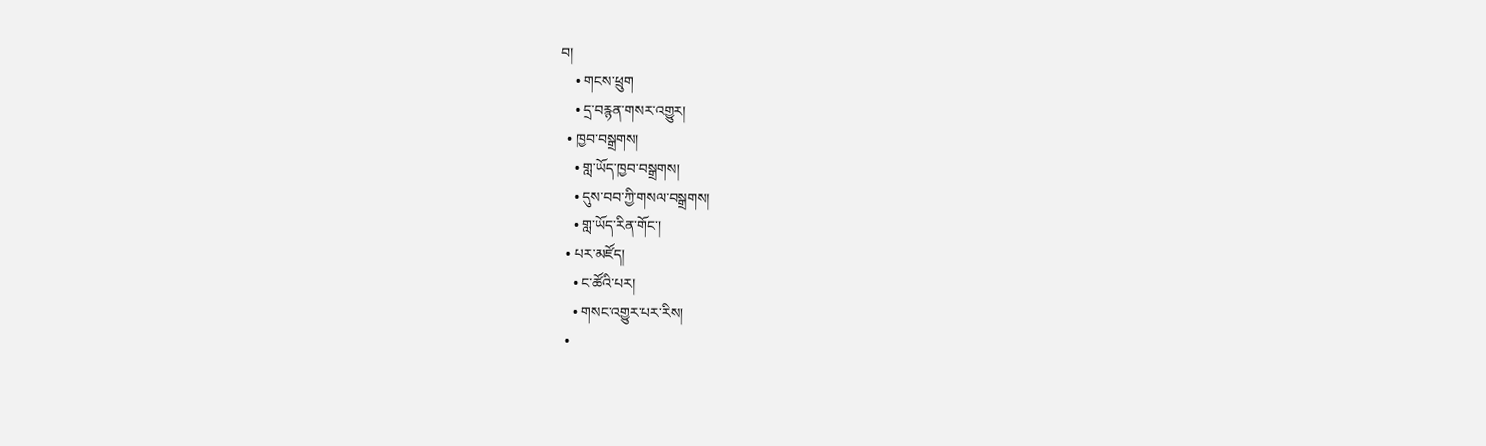བ།
    • གངས་ཕྲུག
    • དྲ་བརྙན་གསར་འགྱུར།
  • ཁྱབ་བསྒྲགས།
    • གླ་ཡོད་ཁྱབ་བསྒྲགས།
    • དུས་བབ་ཀྱི་གསལ་བསྒྲགས།
    • གླ་ཡོད་རིན་གོང་།
  • པར་མཛོད།
    • ང་ཚོའི་པར།
    • གསང་འགྱུར་པར་རིས།
  •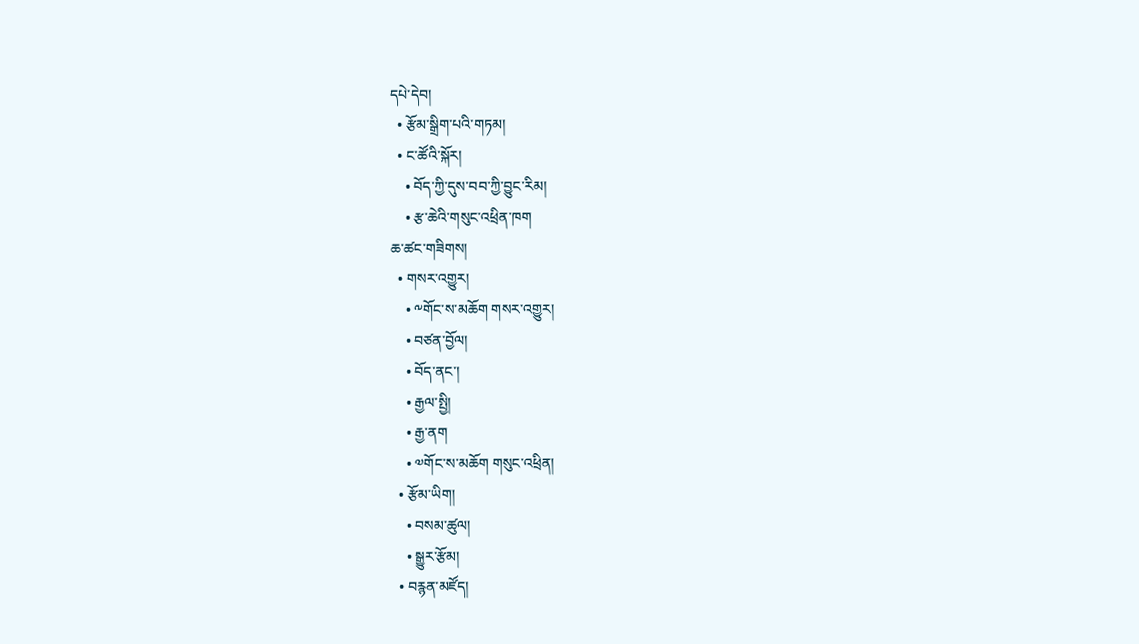དཔེ་དེབ།
  • རྩོམ་སྒྲིག་པའི་གཏམ།
  • ང་ཚོའི་སྐོར།
    • བོད་ཀྱི་དུས་བབ་ཀྱི་བྱུང་རིམ།
    • རྩ་ཆེའི་གསུང་འཕྲིན་ཁག
ཆ་ཚང་གཟིགས།
  • གསར་འགྱུར།
    • ༸གོང་ས་མཆོག གསར་འགྱུར།
    • བཙན་བྱོལ།
    • བོད་ནང་།
    • རྒྱལ་སྤྱི།
    • རྒྱ་ནག
    • ༧གོང་ས་མཆོག གསུང་འཕྲིན།
  • རྩོམ་ཡིག།
    • བསམ་ཚུལ།
    • སྒྱུར་རྩོམ།
  • བརྙན་མཛོད།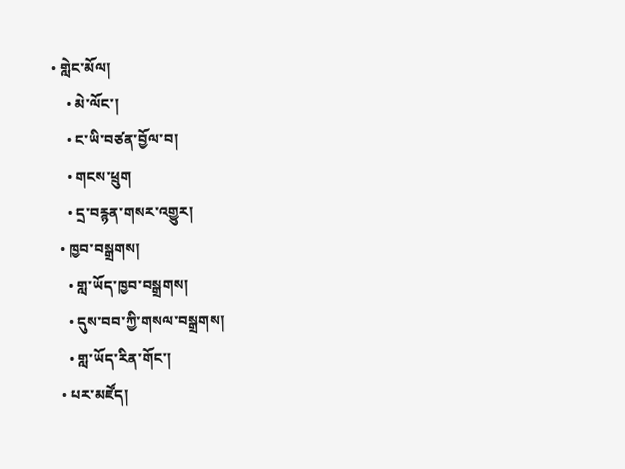• གླེང་མོལ།
    • མེ་ལོང་།
    • ང་ཡི་བཙན་བྱོལ་བ།
    • གངས་ཕྲུག
    • དྲ་བརྙན་གསར་འགྱུར།
  • ཁྱབ་བསྒྲགས།
    • གླ་ཡོད་ཁྱབ་བསྒྲགས།
    • དུས་བབ་ཀྱི་གསལ་བསྒྲགས།
    • གླ་ཡོད་རིན་གོང་།
  • པར་མཛོད།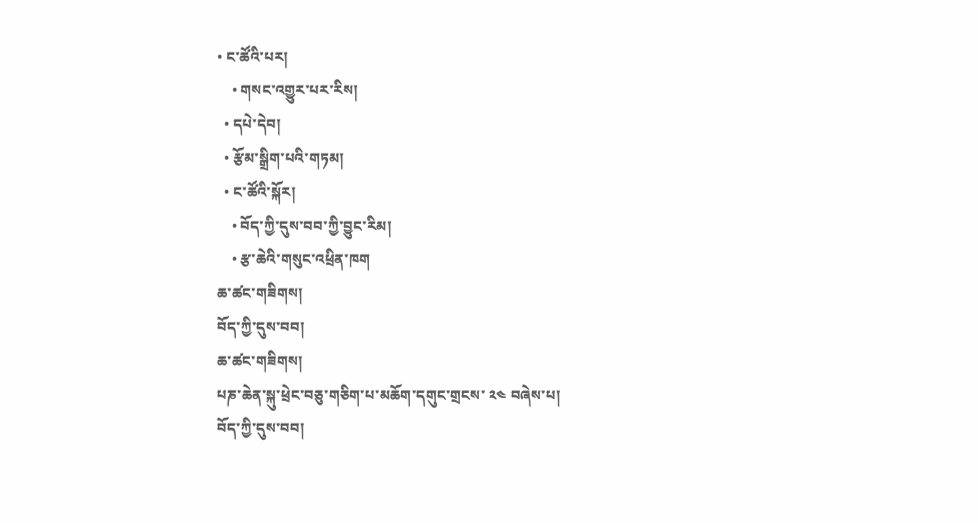• ང་ཚོའི་པར།
    • གསང་འགྱུར་པར་རིས།
  • དཔེ་དེབ།
  • རྩོམ་སྒྲིག་པའི་གཏམ།
  • ང་ཚོའི་སྐོར།
    • བོད་ཀྱི་དུས་བབ་ཀྱི་བྱུང་རིམ།
    • རྩ་ཆེའི་གསུང་འཕྲིན་ཁག
ཆ་ཚང་གཟིགས།
བོད་ཀྱི་དུས་བབ།
ཆ་ཚང་གཟིགས།
པཎ་ཆེན་སྐུ་ཕྲེང་བཅུ་གཅིག་པ་མཆོག་དགུང་གྲངས་ ༢༤ བཞེས་པ།
བོད་ཀྱི་དུས་བབ།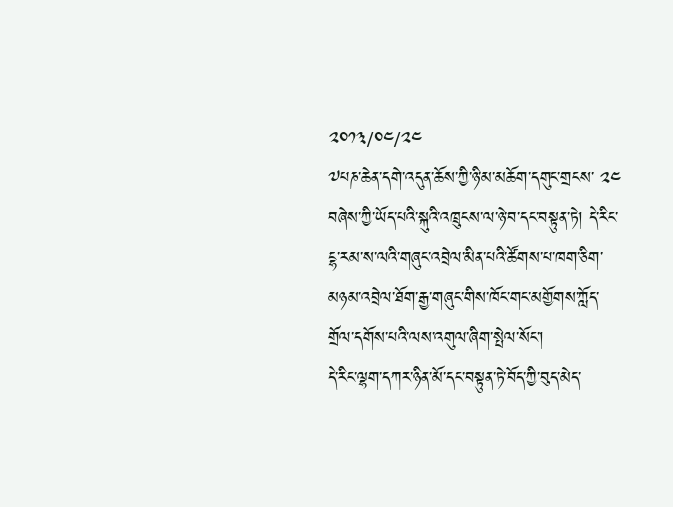༢༠༡༣/༠༤/༢༤
༧པཎ་ཆེན་དགེ་འདུན་ཆོས་ཀྱི་ཉི་མ་མཆོག་དགུང་གྲངས་ ༢༤ བཞེས་ཀྱི་ཡོད་པའི་སྐུའི་འཁྲུངས་ལ་ཉེ་བ་དང་བསྟུན་ཏེ། དེ་རིང་ངྷ་རམ་ས་ལའི་གཞུང་འབྲེལ་མིན་པའི་ཚོགས་པ་ཁག་ཅིག་མཉམ་འབྲེལ་ཐོག་རྒྱ་གཞུང་གིས་ཁོང་གང་མགྱོགས་ཀློད་གྲོལ་དགོས་པའི་ལས་འགུལ་ཞིག་སྤེལ་སོང་།
དེ་རིང་ལྷག་དཀར་ཉིན་མོ་དང་བསྟུན་ཏེ་བོད་ཀྱི་བུད་མེད་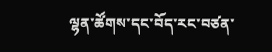ལྷན་ཚོགས་དང་བོད་རང་བཙན་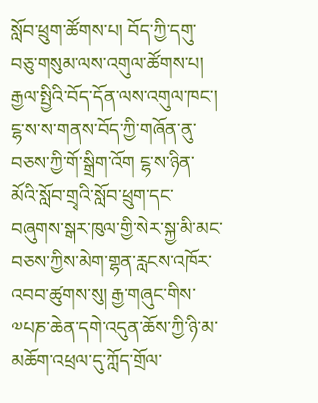སློབ་ཕྲུག་ཚོགས་པ། བོད་ཀྱི་དགུ་བཅུ་གསུམ་ལས་འགུལ་ཚོགས་པ། རྒྱལ་སྤྱིའི་བོད་དོན་ལས་འགུལ་ཁང་། ངྷ་ས་ས་གནས་བོད་ཀྱི་གཞོན་ནུ་བཅས་ཀྱི་གོ་སྒྲིག་འོག ངྷ་ས་ཉིན་མོའི་སློབ་གྲྭའི་སློབ་ཕྲུག་དང་བཞུགས་སྒར་ཁུལ་གྱི་སེར་སྐྱ་མི་མང་བཅས་ཀྱིས་མེག་གྷན་རླངས་འཁོར་འབབ་ཚུགས་སུ། རྒྱ་གཞུང་གིས་༧པཎ་ཆེན་དགེ་འདུན་ཆོས་ཀྱི་ཉི་མ་མཆོག་འཕྲལ་དུ་ཀློད་གྲོལ་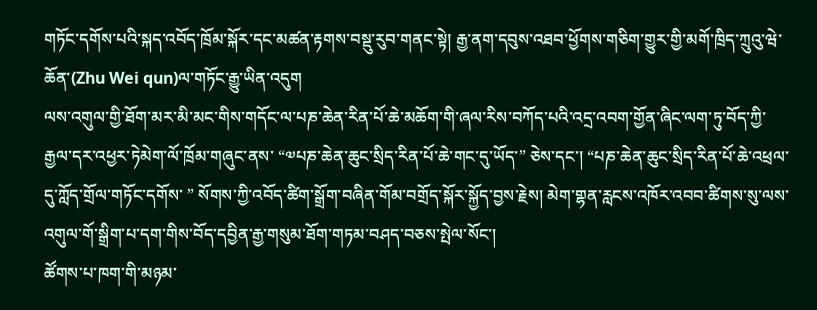གཏོང་དགོས་པའི་སྐད་འབོད་ཁྲོམ་སྐོར་དང་མཚན་རྟགས་བསྡུ་རུབ་གནང་སྟེ། རྒྱ་ནག་དབུས་འཐབ་ཕྱོགས་གཅིག་གྱུར་གྱི་མགོ་ཁྲིད་ཀྲུའུ་ཝེ་ཆོན་(Zhu Wei qun)ལ་གཏོང་རྒྱུ་ཡིན་འདུག
ལས་འགུལ་གྱི་ཐོག་མར་མི་མང་གིས་གདོང་ལ་པཎ་ཆེན་རིན་པོ་ཆེ་མཆོག་གི་ཞལ་རིས་བཀོད་པའི་འདྲ་འབག་གྱོན་ཞིང་ལག་ཏུ་བོད་ཀྱི་རྒྱལ་དར་འཕྱར་ཏེམེག་ལོ་ཁྲོམ་གཞུང་ནས་ “༧པཎ་ཆེན་ཆུང་སྲིད་རིན་པོ་ཆེ་གང་དུ་ཡོད་” ཅེས་དང་། “པཎ་ཆེན་ཆུང་སྲིད་རིན་པོ་ཆེ་འཕྲལ་དུ་ཀློད་གྲོལ་གཏོང་དགོས་ ” སོགས་ཀྱི་འབོད་ཚིག་སྒྲོག་བཞིན་གོམ་བགྲོད་སྐོར་སྐྱོད་བྱས་རྗེས། མེག་གྷན་རླངས་འཁོར་འབབ་ཚིགས་སུ་ལས་འགུལ་གོ་སྒྲིག་པ་དག་གིས་བོད་དབྱིན་རྒྱ་གསུམ་ཐོག་གཏམ་བཤད་བཅས་སྤེལ་སོང་།
ཚོགས་པ་ཁག་གི་མཉམ་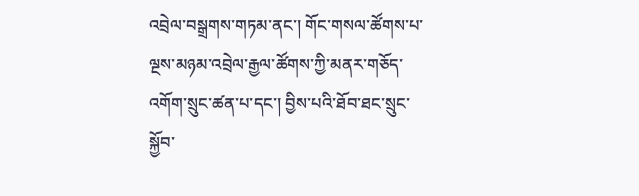འབྲེལ་བསྒྲགས་གཏམ་ནང་། གོང་གསལ་ཚོགས་པ་ལྔས་མཉམ་འབྲེལ་རྒྱལ་ཚོགས་ཀྱི་མནར་གཅོད་འགོག་སྲུང་ཚན་པ་དང་། བྱིས་པའི་ཐོབ་ཐང་སྲུང་སྐྱོབ་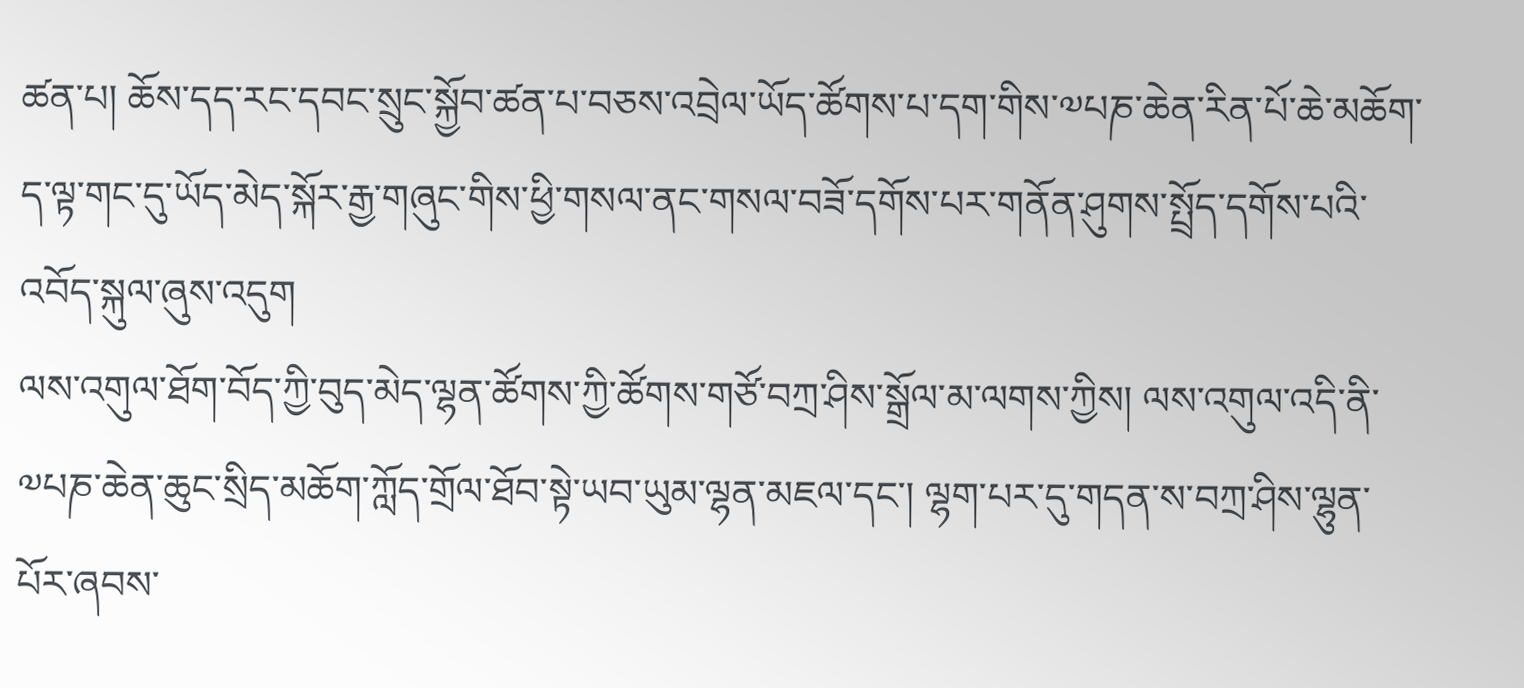ཚན་པ། ཆོས་དད་རང་དབང་སྲུང་སྐྱོབ་ཚན་པ་བཅས་འབྲེལ་ཡོད་ཚོགས་པ་དག་གིས་༧པཎ་ཆེན་རིན་པོ་ཆེ་མཆོག་ད་ལྟ་གང་དུ་ཡོད་མེད་སྐོར་རྒྱ་གཞུང་གིས་ཕྱི་གསལ་ནང་གསལ་བཟོ་དགོས་པར་གནོན་ཤུགས་སྤྲོད་དགོས་པའི་འབོད་སྐུལ་ཞུས་འདུག
ལས་འགུལ་ཐོག་བོད་ཀྱི་བུད་མེད་ལྷན་ཚོགས་ཀྱི་ཚོགས་གཙོ་བཀྲ་ཤིས་སྒྲོལ་མ་ལགས་ཀྱིས། ལས་འགུལ་འདི་ནི་༧པཎ་ཆེན་ཆུང་སྲིད་མཆོག་ཀློད་གྲོལ་ཐོབ་སྟེ་ཡབ་ཡུམ་ལྷན་མཇལ་དང་། ལྷག་པར་དུ་གདན་ས་བཀྲ་ཤིས་ལྷུན་པོར་ཞབས་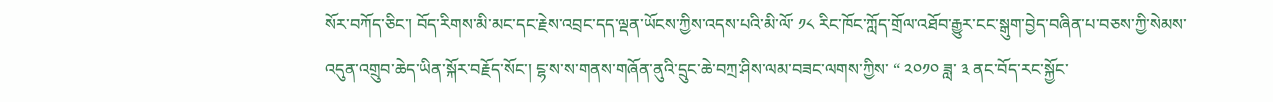སོར་བཀོད་ཅིང་། བོད་རིགས་མི་མང་དང་རྗེས་འབྲང་དད་ལྡན་ཡོངས་ཀྱིས་འདས་པའི་མི་ལོ་ ༡༨ རིང་ཁོང་ཀློད་གྲོལ་འཐོབ་རྒྱུར་ངང་སྒུག་བྱེད་བཞིན་པ་བཅས་ཀྱི་སེམས་འདུན་འགྲུབ་ཆེད་ཡིན་སྐོར་བརྗོད་སོང་། ངྷ་ས་ས་གནས་གཞོན་ནུའི་དྲུང་ཆེ་བཀྲ་ཤིས་ལམ་བཟང་ལགས་ཀྱིས་ “ ༢༠༡༠ ཟླ་ ༣ ནང་བོད་རང་སྐྱོང་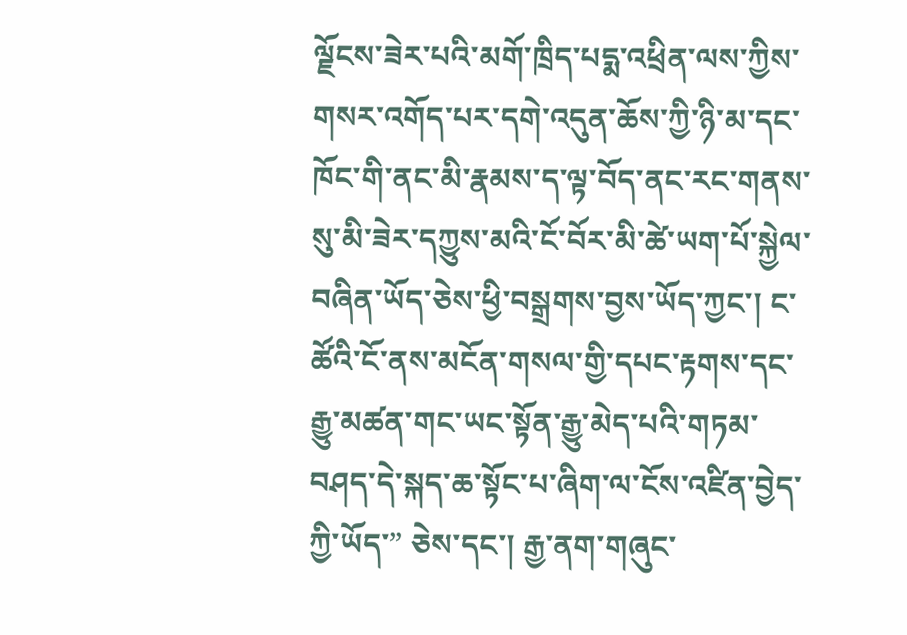ལྗོངས་ཟེར་པའི་མགོ་ཁྲིད་པདྨ་འཕྲིན་ལས་ཀྱིས་གསར་འགོད་པར་དགེ་འདུན་ཆོས་ཀྱི་ཉི་མ་དང་ཁོང་གི་ནང་མི་རྣམས་ད་ལྟ་བོད་ནང་རང་གནས་སུ་མི་ཟེར་དཀྱུས་མའི་ངོ་བོར་མི་ཚེ་ཡག་པོ་སྐྱེལ་བཞིན་ཡོད་ཅེས་ཕྱི་བསྒྲགས་བྱས་ཡོད་ཀྱང་། ང་ཚོའི་ངོ་ནས་མངོན་གསལ་གྱི་དཔང་རྟགས་དང་རྒྱུ་མཚན་གང་ཡང་སྟོན་རྒྱུ་མེད་པའི་གཏམ་བཤད་དེ་སྐད་ཆ་སྟོང་པ་ཞིག་ལ་ངོས་འཛིན་བྱེད་ཀྱི་ཡོད་” ཅེས་དང་། རྒྱ་ནག་གཞུང་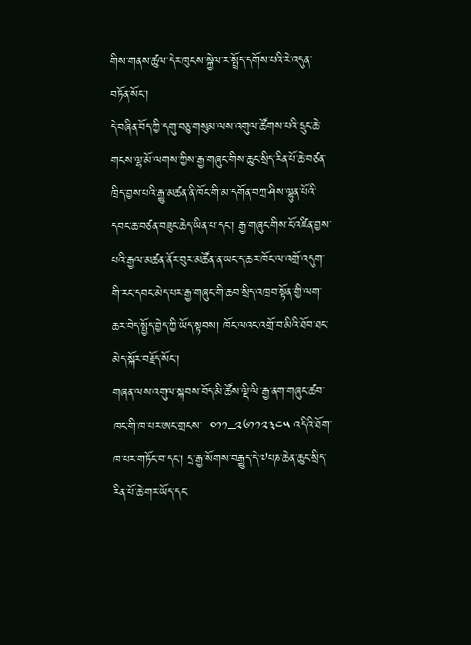གིས་གནས་ཚུལ་དེར་ཁུངས་སྐྱེལ་ར་སྤྲོད་དགོས་པའི་རེ་འདུན་བཏོན་སོང་།
དེ་བཞིན་བོད་ཀྱི་དགུ་བཅུ་གསུམ་ལས་འགུལ་ཚོགས་པའི་དྲུང་ཆེ་གངས་ལྷ་མོ་ལགས་ཀྱིས་རྒྱ་གཞུང་གིས་ཆུང་སྲིད་རིན་པོ་ཆེ་བཙན་ཁྲིད་བྱས་པའི་རྒྱུ་མཚན་ནི་ཁོང་གི་མ་དགོན་བཀྲ་ཤིས་ལྷུན་པོའི་དབང་ཆ་བཙན་བཟུང་ཆེད་ཡིན་པ་དང་། རྒྱ་གཞུང་གིས་ངོ་འཛིན་བྱས་པའི་རྒྱལ་མཚན་ནོར་བུར་མཚོན་ན་ཡང་ད་ཆར་ཁོང་ལ་འགྲོ་འདུག་གི་རང་དབང་མེད་པར་རྒྱ་གཞུང་གི་ཆབ་སྲིད་འཁྲབ་སྟོན་གྱི་ལག་ཆར་བེད་སྤྱོད་བྱེད་ཀྱི་ཡོད་སྟབས། ཁོང་ལའང་འགྲོ་བ་མིའི་ཐོབ་ཐང་མེད་སྐོར་བརྗོད་སོང་།
གཞན་ལས་འགུལ་སྐབས་བོད་མི་ཚོས་ལྡི་ལི་རྒྱ་ནག་གཞུང་ཚབ་ཁང་གི་ཁ་པར་ཨང་གྲངས་  ༠༡༡–༢༦༡༡༢༣༤༥ འདིའི་ཐོག་ཁ་པར་གཏོང་བ་དང་། དྲ་རྒྱ་སོགས་བརྒྱུད་དེ་༧པཎ་ཆེན་ཆུང་སྲིད་རིན་པོ་ཆེ་གར་ཡོད་དང་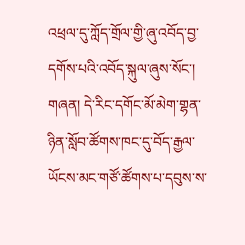འཕྲལ་དུ་ཀློད་གྲོལ་གྱི་ཞུ་འབོད་བྱ་དགོས་པའི་འབོད་སྐུལ་ཞུས་སོང་། གཞན། དེ་རིང་དགོང་མོ་མེག་གྷན་ཉིན་སློབ་ཚོགས་ཁང་དུ་བོད་རྒྱལ་ཡོངས་མང་གཙོ་ཚོགས་པ་དབུས་ས་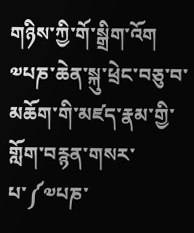གཉིས་ཀྱི་གོ་སྒྲིག་འོག ༧པཎ་ཆེན་སྐུ་ཕྲེང་བཅུ་བ་མཆོག་གི་མཛད་རྣམ་གྱི་གློག་བརྙན་གསར་པ་༼༧པཎ་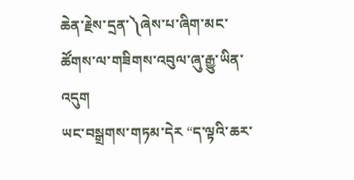ཆེན་རྗེས་དྲན་༽ཞེས་པ་ཞིག་མང་ཚོགས་ལ་གཟིགས་འབུལ་ཞུ་རྒྱུ་ཡིན་འདུག
ཡང་བསྒྲགས་གཏམ་དེར “ད་ལྟའི་ཆར་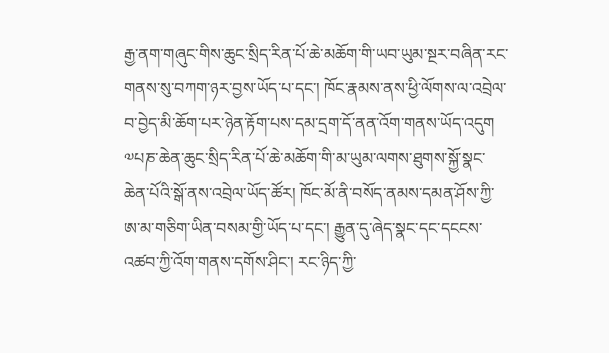རྒྱ་ནག་གཞུང་གིས་ཆུང་སྲིད་རིན་པོ་ཆེ་མཆོག་གི་ཡབ་ཡུམ་སྔར་བཞིན་རང་གནས་སུ་བཀག་ཉར་བྱས་ཡོད་པ་དང་། ཁོང་རྣམས་ནས་ཕྱི་ལོགས་ལ་འབྲེལ་བ་བྱེད་མི་ཆོག་པར་ཉེན་རྟོག་པས་དམ་དྲག་དོ་ནན་འོག་གནས་ཡོད་འདུག ༧པཎ་ཆེན་ཆུང་སྲིད་རིན་པོ་ཆེ་མཆོག་གི་མ་ཡུམ་ལགས་ཐུགས་སྐྱོ་སྣང་ཆེན་པོའི་སྒོ་ནས་འབྲེལ་ཡོད་ཚོར། ཁོང་མོ་ནི་བསོད་ནམས་དམན་ཤོས་ཀྱི་ཨ་མ་གཅིག་ཡིན་བསམ་གྱི་ཡོད་པ་དང་། རྒྱུན་དུ་ཞེད་སྣང་དང་དངངས་འཚབ་ཀྱི་འོག་གནས་དགོས་ཤིང་། རང་ཉིད་ཀྱི་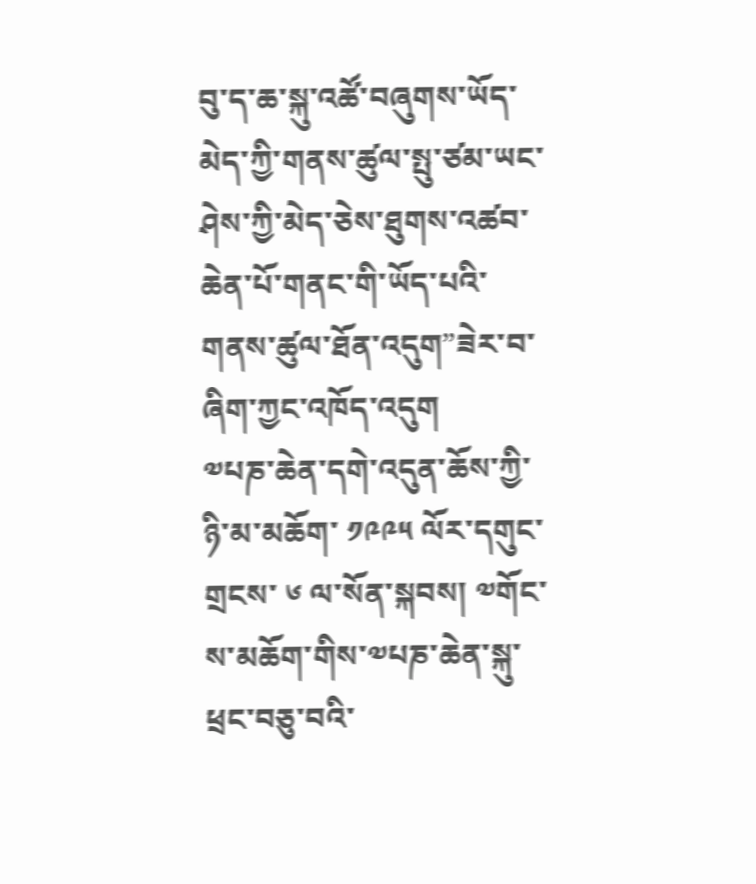བུ་ད་ཆ་སྐུ་འཚོ་བཞུགས་ཡོད་མེད་ཀྱི་གནས་ཚུལ་སྤུ་ཙམ་ཡང་ཤེས་ཀྱི་མེད་ཅེས་ཐུགས་འཚབ་ཆེན་པོ་གནང་གི་ཡོད་པའི་གནས་ཚུལ་ཐོན་འདུག”ཟེར་བ་ཞིག་ཀྱང་འཁོད་འདུག
༧པཎ་ཆེན་དགེ་འདུན་ཆོས་ཀྱི་ཉི་མ་མཆོག་ ༡༩༩༥ ལོར་དགུང་གྲངས་ ༦ ལ་སོན་སྐབས། ༧གོང་ས་མཆོག་གིས་༧པཎ་ཆེན་སྐུ་ཕྲང་བཅུ་བའི་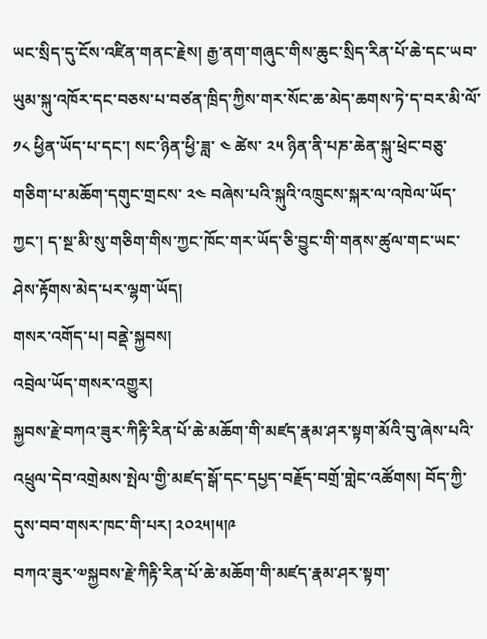ཡང་སྲིད་དུ་ངོས་འཛིན་གནང་རྗེས། རྒྱ་ནག་གཞུང་གིས་ཆུང་སྲིད་རིན་པོ་ཆེ་དང་ཡབ་ཡུམ་སྐུ་འཁོར་དང་བཅས་པ་བཙན་ཁྲིད་ཀྱིས་གར་སོང་ཆ་མེད་ཆགས་ཏེ་ད་བར་མི་ལོ་ ༡༨ ཕྱིན་ཡོད་པ་དང་། སང་ཉིན་ཕྱི་ཟླ་ ༤ ཚེས་ ༢༥ ཉིན་ནི་པཎ་ཆེན་སྐུ་ཕྲེང་བཅུ་གཅིག་པ་མཆོག་དགུང་གྲངས་ ༢༤ བཞེས་པའི་སྐུའི་འཁྲུངས་སྐར་ལ་འཁེལ་ཡོད་ཀྱང་། ད་སྔ་མི་སུ་གཅིག་གིས་ཀྱང་ཁོང་གར་ཡོད་ཅི་བྱུང་གི་གནས་ཚུལ་གང་ཡང་ཤེས་རྟོགས་མེད་པར་ལྷག་ཡོད།
གསར་འགོད་པ། བནྡེ་སྐྱབས།
འབྲེལ་ཡོད་གསར་འགྱུར།
སྐྱབས་རྗེ་བཀའ་ཟུར་ཀིརྟི་རིན་པོ་ཆེ་མཆོག་གི་མཛད་རྣམ་ཤར་སྟག་མོའི་བུ་ཞེས་པའི་འཕྲུལ་དེབ་འགྲེམས་སྤེལ་གྱི་མཛད་སྒོ་དང་དཔྱད་བརྗོད་བགྲོ་གླེང་འཚོགས། བོད་ཀྱི་དུས་བབ་གསར་ཁང་གི་པར། ༢༠༢༥།༥།༩
བཀའ་ཟུར་༧སྐྱབས་རྗེ་ཀིརྟི་རིན་པོ་ཆེ་མཆོག་གི་མཛད་རྣམ་ཤར་སྟག་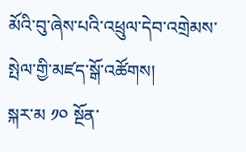མོའི་བུ་ཞེས་པའི་འཕྲུལ་དེབ་འགྲེམས་སྤེལ་གྱི་མཛད་སྒོ་འཚོགས།
སྐར་མ ༡༠ སྔོན་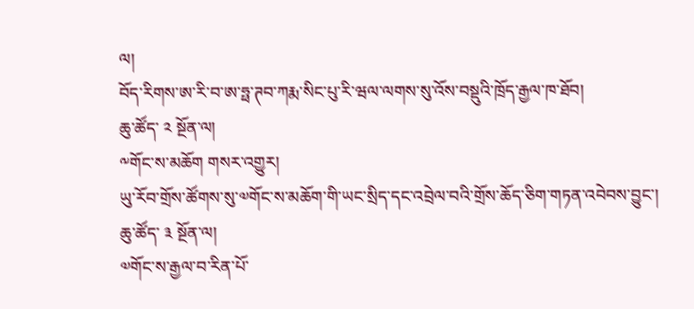ལ།
བོད་རིགས་ཨ་རི་བ་ཨ་ཧྥ་ཊབ་ཀརྨ་སིང་པུ་རི་ཝལ་ལགས་སུ་འོས་བསྡུའི་ཁྲོད་རྒྱལ་ཁ་ཐོབ།
ཆུ་ཚོད་ ༢ སྔོན་ལ།
༸གོང་ས་མཆོག གསར་འགྱུར།
ཡུ་རོབ་གྲོས་ཚོགས་སུ་༧གོང་ས་མཆོག་གི་ཡང་སྲིད་དང་འབྲེལ་བའི་གྲོས་ཆོད་ཅིག་གཏན་འབེབས་བྱུང་།
ཆུ་ཚོད་ ༣ སྔོན་ལ།
༧གོང་ས་རྒྱལ་བ་རིན་པོ་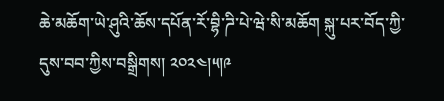ཆེ་མཆོག་ཡེ་ཤུའི་ཆོས་དཔོན་རོ་བྷི་ཌི་པེ་ཝེ་སི་མཆོག སྐུ་པར་བོད་ཀྱི་དུས་བབ་ཀྱིས་བསྒྲིགས། ༢༠༢༤།༥།༩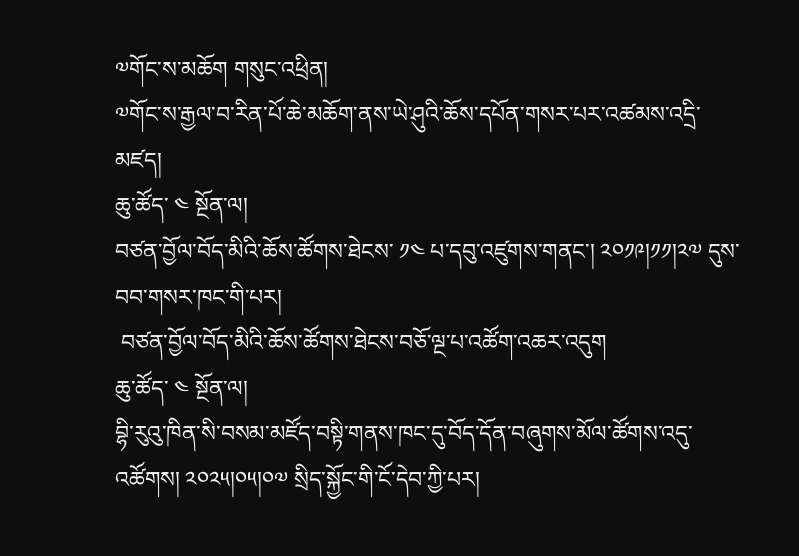༧གོང་ས་མཆོག གསུང་འཕྲིན།
༧གོང་ས་རྒྱལ་བ་རིན་པོ་ཆེ་མཆོག་ནས་ཡེ་ཤུའི་ཆོས་དཔོན་གསར་པར་འཚམས་འདྲི་མཛད།
ཆུ་ཚོད་ ༤ སྔོན་ལ།
བཙན་བྱོལ་བོད་མིའི་ཆོས་ཚོགས་ཐེངས་ ༡༤ པ་དབུ་འཛུགས་གནང་། ༢༠༡༩།༡༡།༢༧ དུས་བབ་གསར་ཁང་གི་པར།
 བཙན་བྱོལ་བོད་མིའི་ཆོས་ཚོགས་ཐེངས་བཅོ་ལྔ་པ་འཚོག་འཆར་འདུག
ཆུ་ཚོད་ ༤ སྔོན་ལ།
བྷི་རུའུ་ཁིན་སི་བསམ་མཛོད་བསྟི་གནས་ཁང་དུ་བོད་དོན་བཞུགས་མོལ་ཚོགས་འདུ་འཚོགས། ༢༠༢༥།༠༥།༠༧ སྲིད་སྐྱོང་གི་ངོ་དེབ་ཀྱི་པར།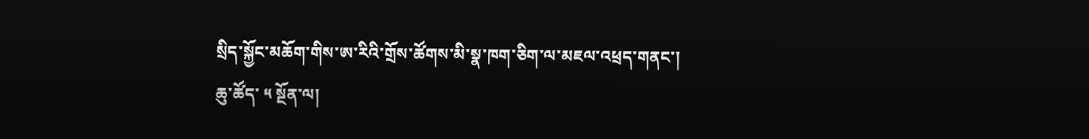སྲིད་སྐྱོང་མཆོག་གིས་ཨ་རིའི་གྲོས་ཚོགས་མི་སྣ་ཁག་ཅིག་ལ་མཇལ་འཕྲད་གནང་།
ཆུ་ཚོད་ ༥ སྔོན་ལ།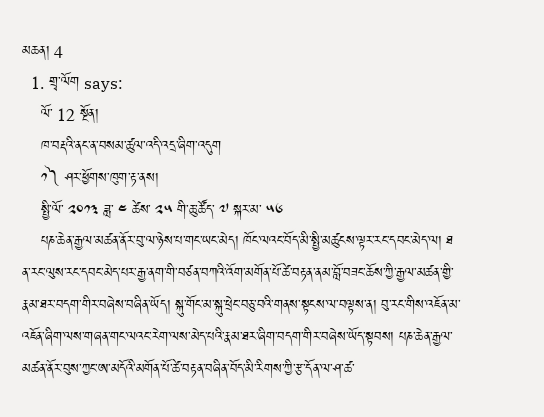མཆན། 4
  1. གྲྭ་ལོག says:
    ལོ་ 12 སྔོན།
    ཁ་བརྡའི་ནང་ན་བསམ་ཚུལ་འདི་འདྲ་ཞིག་འདུག
    ༡༽ ཤར་ཕྱོགས་ཁུག་རྟ་ནས།
    སྤྱི་ལོ་ ༢༠༡༣ ཟླ་ ༤ ཚེས་ ༢༥ གི་ཆུ་ཚོད་ ༧ སྐར་མ་ ༥༦
    པཎ་ཆེན་རྒྱལ་མཚན་ནོར་བུ་ལ་ཉེས་པ་གང་ཡང་མེད། ཁོང་ལའང་བོད་མི་སྤྱི་མཚུངས་ལྟར་རང་དབང་མེད་ལ། ཐ ན་རང་ལུས་རང་དབང་མེད་པར་རྒྱ་ནག་གི་བཙན་བཀའི་འོག་མགོན་པོ་ཚེ་བརྟན་ནམ་བློ་བཟང་ཆོས་ཀྱི་རྒྱལ་མཚན་གྱི་རྣམ་ཐར་བདག་གིར་བཞེས་བཞིན་ཡོད། སྐུ་གོང་མ་སྐུ་ཕྲེང་བཅུ་བའི་གནས་སྟངས་ལ་བལྟས་ན། བུ་རང་གིས་འཇོན་མ་འཇོན་ཞིག་ལས་གཞན་གང་ལའང་རེག་ལས་མེད་པའི་རྣམ་ཐར་ཞིག་བདག་གིར་བཞེས་ཡོད་སྟབས། པཎ་ཆེན་རྒྱལ་མཚན་ནོར་བུས་ཀྱང་ཨ་མདོའི་མགོན་པོ་ཚེ་བརྟན་བཞིན་བོད་མི་རིགས་ཀྱི་རྩ་དོན་ལ་ཤ་ཚ་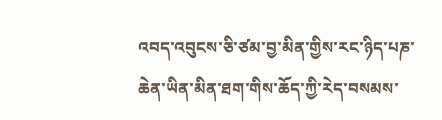འབད་འབུངས་ཅི་ཙམ་བྱ་མིན་གྱིས་རང་ཉིད་པཎ་ཆེན་ཡིན་མིན་ཐག་གིས་ཆོད་ཀྱི་རེད་བསམས་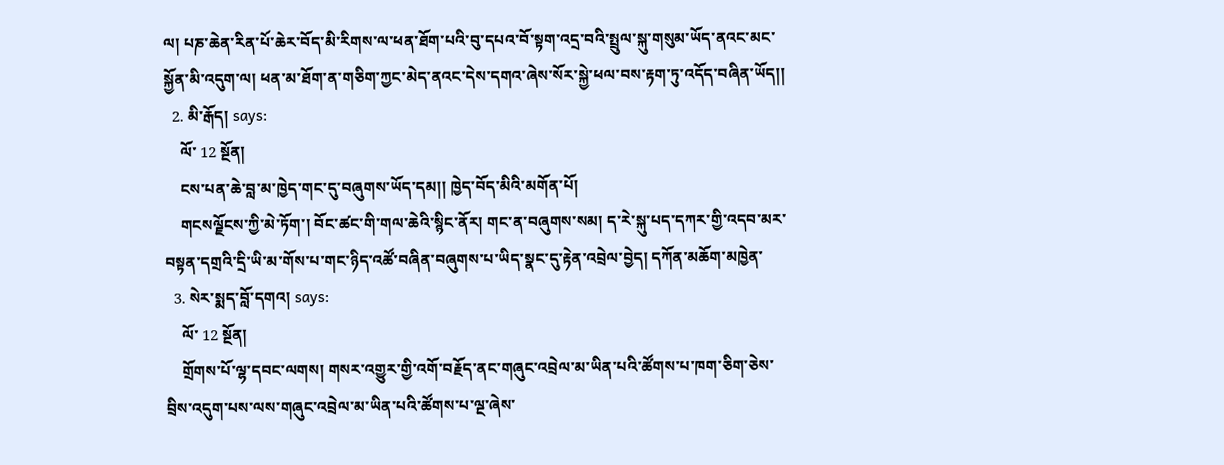ལ། པཎ་ཆེན་རིན་པོ་ཆེར་བོད་མི་རིགས་ལ་ཕན་ཐོག་པའི་བུ་དཔའ་བོ་སྟག་འདྲ་བའི་སྤྲུལ་སྐུ་གསུམ་ཡོད་ནའང་མང་སྐྱོན་མི་འདུག་ལ། ཕན་མ་ཐོག་ན་གཅིག་ཀྱང་མེད་ནའང་དེས་དགའ་ཞེས་སོར་སྐྱེ་ཕལ་བས་རྟག་ཏུ་འདོད་བཞིན་ཡོད།།
  2. མི་རྒོད། says:
    ལོ་ 12 སྔོན།
    ངས་པན་ཆེ་བླ་མ་ཁྱེད་གང་དུ་བཞུགས་ཡོད་དམ།། ཁྱེད་བོད་མིའི་མགོན་པོ།
    གངསལྗོངས་ཀྱི་མེ་ཏོག་། བོང་ཚང་གི་གལ་ཆེའི་སྙིང་ནོར། གང་ན་བཞུགས་སམ། ད་རེ་སྐུ་པད་དཀར་གྱི་འདབ་མར་བསྟན་དགྲའི་དྲི་ཡི་མ་གོས་པ་གང་ཉིད་འཚོ་བཞིན་བཞུགས་པ་ཡིད་སྣང་དུ་རྟེན་འབྲེལ་བྱེད། དཀོན་མཆོག་མཁྱེན་
  3. སེར་སྨད་བློ་དགའ། says:
    ལོ་ 12 སྔོན།
    གྲོགས་པོ་ལྷ་དབང་ལགས། གསར་འགྱུར་གྱི་འགོ་བརྗོད་ནང་གཞུང་འབྲེལ་མ་ཡིན་པའི་ཚོགས་པ་ཁག་ཅིག་ཅེས་བྲིས་འདུག་པས་ལས་གཞུང་འབྲེལ་མ་ཡིན་པའི་ཚོགས་པ་ལྔ་ཞེས་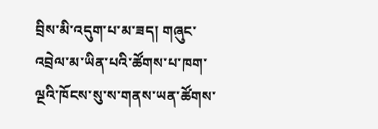བྲིས་མི་འདུག་པ་མ་ཟད། གཞུང་འབྲེལ་མ་ཡིན་པའི་ཚོགས་པ་ཁག་ལྔའི་ཁོངས་སུ་ས་གནས་ཡན་ཚོགས་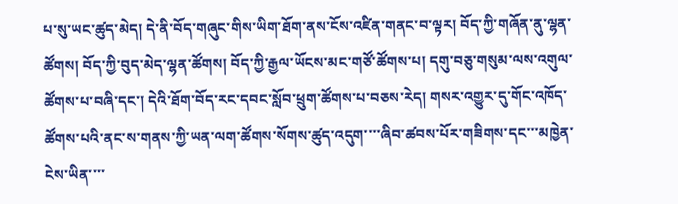པ་སུ་ཡང་ཚུད་མེད། དེ་ནི་བོད་གཞུང་གིས་ཡིག་ཐོག་ནས་ངོས་འཛིན་གནང་བ་ལྟར། བོད་ཀྱི་གཞོན་ནུ་ལྷན་ཚོགས། བོད་ཀྱི་བུད་མེད་ལྷན་ཚོགས། བོད་ཀྱི་རྒྱལ་ཡོངས་མང་གཙོ་ཚོགས་པ། དགུ་བཅུ་གསུམ་ལས་འགུལ་ཚོགས་པ་བཞི་དང་། དེའི་ཐོག་བོད་རང་དབང་སློབ་ཕྲུག་ཚོགས་པ་བཅས་རེད། གསར་འགྱུར་དུ་གོང་འཁོད་ཚོགས་པའི་ནང་ས་གནས་ཀྱི་ཡན་ལག་ཚོགས་སོགས་ཚུད་འདུག་་་་ཞིབ་ཚབས་པོར་གཟིགས་དང་་་མཁྱེན་ངེས་ཡིན་་་་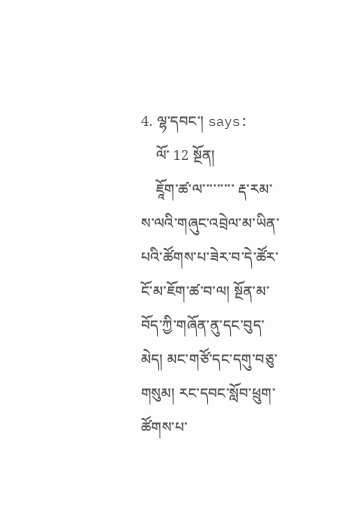4. ལྷ་དབང་། says:
    ལོ་ 12 སྔོན།
    ཇཱོག་ཚ་ལ་་་་་་་་་ རྡ་རམ་ས་ལའི་གཞུང་འབྲེལ་མ་ཡིན་པའི་ཚོགས་པ་ཟེར་བ་དེ་ཚོར་ངོ་མ་ཇོག་ཚ་བ་ལ། སྔོན་མ་བོད་ཀྱི་གཞོན་ནུ་དང་བུད་མེད། མང་གཙོ་དང་དགུ་བཅུ་གསུམ། རང་དབང་སློབ་ཕྲུག་ཚོགས་པ་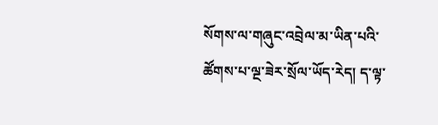སོགས་ལ་གཞུང་འབྲེལ་མ་ཡིན་པའི་ཚོགས་པ་ལྔ་ཟེར་སྲོལ་ཡོད་རེད། ད་ལྟ་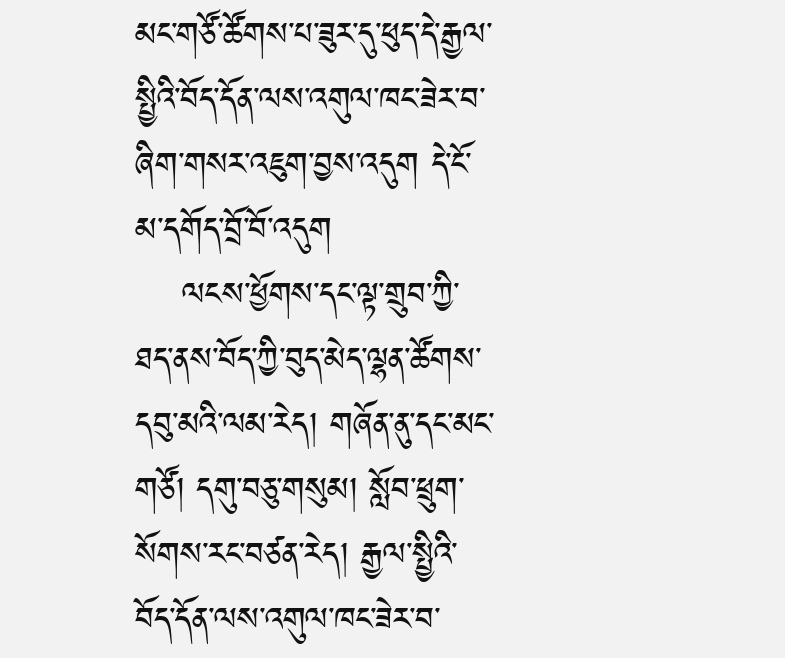མང་གཙོ་ཚོགས་པ་ཟུར་དུ་ཕུད་དེ་རྒྱལ་སྤྱིའི་བོད་དོན་ལས་འགུལ་ཁང་ཟེར་བ་ཞིག་གསར་འཇུག་བྱས་འདུག དེ་ངོ་མ་དགོད་བྲོ་བོ་འདུག
    ལངས་ཕྱོགས་དང་ལྟ་གྲུབ་ཀྱི་ཐད་ནས་བོད་ཀྱི་བུད་མེད་ལྷན་ཚོགས་དབུ་མའི་ལམ་རེད། གཞོན་ནུ་དང་མང་གཙོ། དགུ་བཅུ་གསུམ། སློབ་ཕྲུག་སོགས་རང་བཙན་རེད། རྒྱལ་སྤྱིའི་བོད་དོན་ལས་འགུལ་ཁང་ཟེར་བ་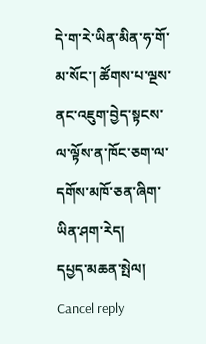དེ་ག་རེ་ཡིན་མིན་ཧ་གོ་མ་སོང་། ཚོགས་པ་ལྔས་ནང་འཇུག་བྱེད་སྟངས་ལ་ལྟོས་ན་ཁོང་ཅག་ལ་དགོས་མཁོ་ཅན་ཞིག་ཡིན་ཤག་རེད།
དཔྱད་མཆན་སྤེལ། Cancel reply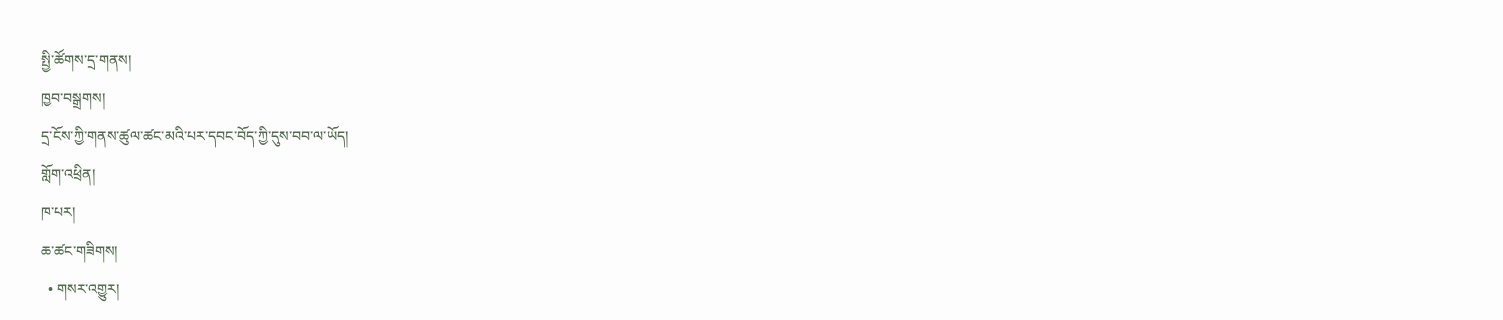སྤྱི་ཚོགས་དྲ་གནས།
ཁྱབ་བསྒྲགས།
དྲ་ངོས་ཀྱི་གནས་ཚུལ་ཚང་མའི་པར་དབང་བོད་ཀྱི་དུས་བབ་ལ་ཡོད།
གློག་འཕྲིན།
ཁ་པར།
ཆ་ཚང་གཟིགས།
  • གསར་འགྱུར།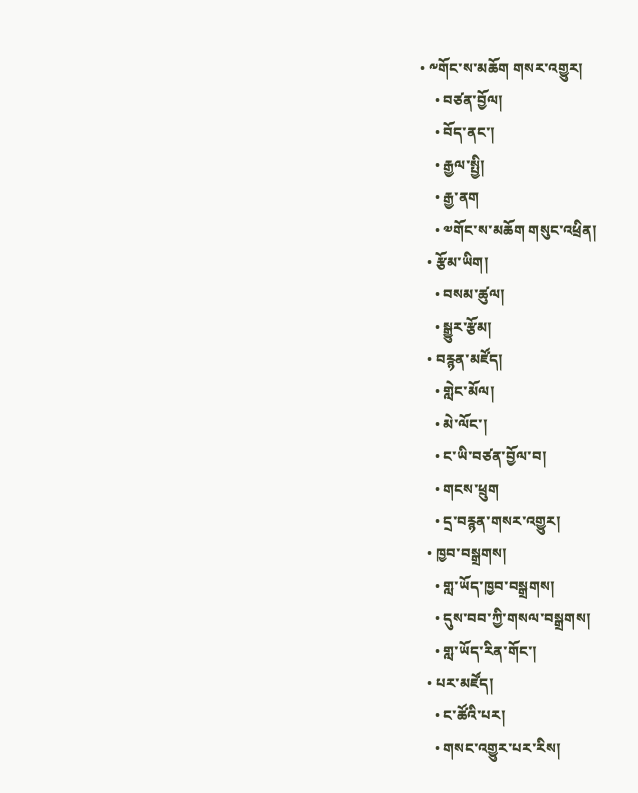• ༸གོང་ས་མཆོག གསར་འགྱུར།
    • བཙན་བྱོལ།
    • བོད་ནང་།
    • རྒྱལ་སྤྱི།
    • རྒྱ་ནག
    • ༧གོང་ས་མཆོག གསུང་འཕྲིན།
  • རྩོམ་ཡིག།
    • བསམ་ཚུལ།
    • སྒྱུར་རྩོམ།
  • བརྙན་མཛོད།
    • གླེང་མོལ།
    • མེ་ལོང་།
    • ང་ཡི་བཙན་བྱོལ་བ།
    • གངས་ཕྲུག
    • དྲ་བརྙན་གསར་འགྱུར།
  • ཁྱབ་བསྒྲགས།
    • གླ་ཡོད་ཁྱབ་བསྒྲགས།
    • དུས་བབ་ཀྱི་གསལ་བསྒྲགས།
    • གླ་ཡོད་རིན་གོང་།
  • པར་མཛོད།
    • ང་ཚོའི་པར།
    • གསང་འགྱུར་པར་རིས།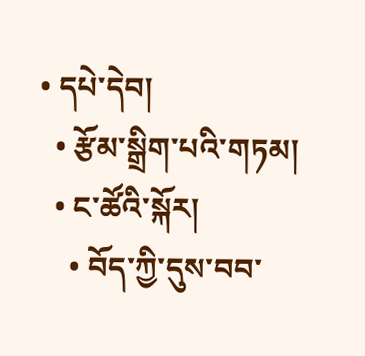• དཔེ་དེབ།
  • རྩོམ་སྒྲིག་པའི་གཏམ།
  • ང་ཚོའི་སྐོར།
    • བོད་ཀྱི་དུས་བབ་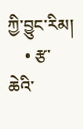ཀྱི་བྱུང་རིམ།
    • རྩ་ཆེའི་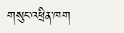གསུང་འཕྲིན་ཁག